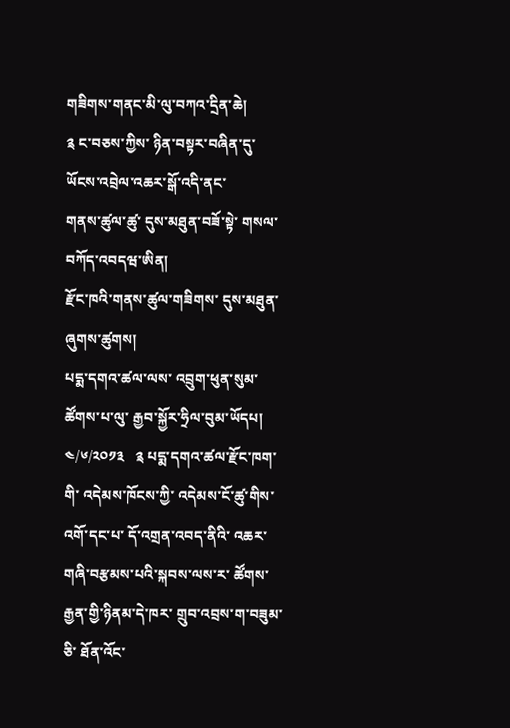གཟིགས་གནང་མི་ལུ་བཀའ་དྲིན་ཆེ།
༉ ང་བཅས་ཀྱིས་ ཉིན་བསྟར་བཞིན་དུ་
ཡོངས་འབྲེལ་འཆར་སྒོ་འདི་ནང་
གནས་ཚུལ་ཚུ་ དུས་མཐུན་བཟོ་སྟེ་ གསལ་བཀོད་འབདཝ་ཨིན།
རྫོང་ཁའི་གནས་ཚུལ་གཟིགས་ དུས་མཐུན་ཞུགས་ཚུགས།
པདྨ་དགའ་ཚལ་ལས་ འབྲུག་ཕུན་སུམ་ཚོགས་པ་ལུ་ རྒྱབ་སྐྱོར་ཧྲིལ་བུམ་ཡོདཔ།
༤/༦/༢༠༡༣   ༉ པདྨ་དགའ་ཚལ་རྫོང་ཁག་གི་ འདེམས་ཁོངས་ཀྱི་ འདེམས་ངོ་ཚུ་གིས་ འགོ་དང་པ་ དོ་འགྲན་འབད་ནིའི་ འཆར་གཞི་བརྩམས་པའི་སྐབས་ལས་ར་ ཚོགས་རྒྱན་གྱི་ཉིནམ་དེ་ཁར་ གྲུབ་འབྲས་ག་བཟུམ་ཅི་ ཐོན་འོང་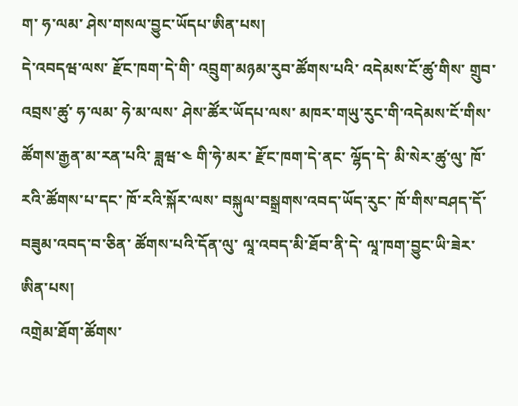ག་ ཧ་ལམ་ ཤེས་གསལ་བྱུང་ཡོདཔ་ཨིན་པས།
དེ་འབདཝ་ལས་ རྫོང་ཁག་དེ་གི་ འབྲུག་མཉམ་རུབ་ཚོགས་པའི་ འདེམས་ངོ་ཚུ་གིས་ གྲུབ་འབྲས་ཚུ་ ཧ་ལམ་ ཧེ་མ་ལས་ ཤེས་ཚོར་ཡོདཔ་ལས་ མཁར་གཡུ་རུང་གི་འདེམས་ངོ་གིས་ ཚོགས་རྒྱན་མ་རན་པའི་ ཟླཝ་༤ གི་ཧེ་མར་ རྫོང་ཁག་དེ་ནང་ ལྷོད་དེ་ མི་སེར་ཚུ་ལུ་ ཁོ་རའི་ཚོགས་པ་དང་ ཁོ་རའི་སྐོར་ལས་ བསྐུལ་བསྒྲགས་འབད་ཡོད་རུང་ ཁོ་གིས་བཤད་དོ་བཟུམ་འབད་བ་ཅིན་ ཚོགས་པའི་དོན་ལུ་ ལཱ་འབད་མི་ཐོབ་ནི་དེ་ ལཱ་ཁག་བྱུང་ཡི་ཟེར་ཨིན་པས།
འགྲེམ་ཐོག་ཚོགས་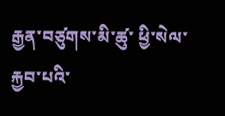རྒྱན་བཙུགས་མི་ཚུ་ ཕྱི་སེལ་རྐྱབ་པའི་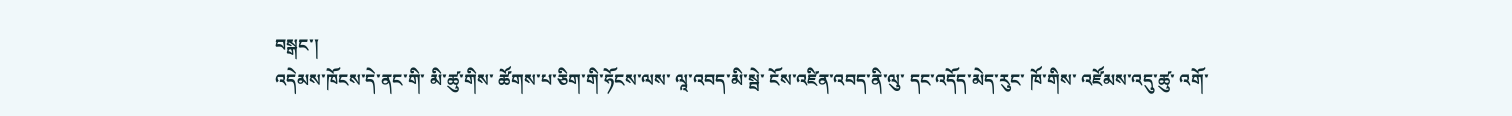བསྒང་།
འདེམས་ཁོངས་དེ་ནང་གི་ མི་ཚུ་གིས་ ཚོགས་པ་ཅིག་གི་ཧོངས་ལས་ ལཱ་འབད་མི་སྦེ་ ངོས་འཛིན་འབད་ནི་ལུ་ དང་འདོད་མེད་རུང་ ཁོ་གིས་ འཛོམས་འདུ་ཚུ་ འགོ་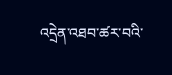འདྲེན་འཐབ་ཚར་བའི་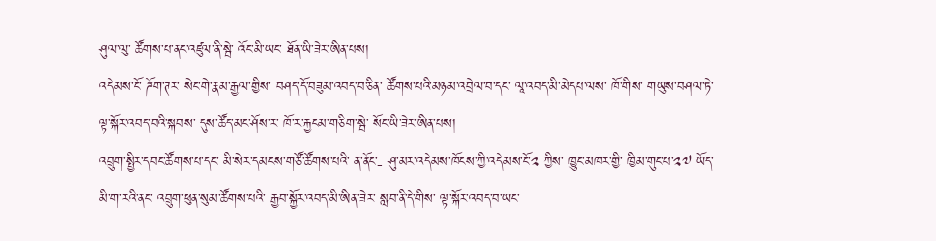ཤུལ་ལུ་ ཚོགས་པ་ནང་འཛུལ་ནི་སྦེ་ འོང་མི་ཡང་ ཐོན་ཡི་ཟེར་ཨིན་པས།
འདེམས་ངོ་ ཌོག་ཊར་ སེང་གེ་རྣམ་རྒྱལ་གྱིས་ བཤད་དོ་བཟུམ་འབད་བ་ཅིན་ ཚོགས་པའི་མཉམ་འབྲེལ་བ་དང་ ལཱ་འབད་མི་མེདཔ་ལས་ ཁོ་གིས་ གཡུས་བཤལ་ཏེ་ ལྟ་སྐོར་འབད་བའི་སྐབས་ དུས་ཚོད་མང་ཤོས་ར་ ཁོ་ར་རྐྱངམ་གཅིག་སྦེ་ སོང་ཡི་ཟེར་ཨིན་པས།
འབྲུག་སྤྱིར་དབང་ཚོགས་པ་དང་ མི་སེར་དམངས་གཙོ་ཚོགས་པའི་ ན་ནོང་- ཤུ་མར་འདེམས་ཁོངས་ཀྱི་འདེམས་ངོ་༢ ཀྱིས་ ཁྱུང་མཁར་གྱི་ ཁྱིམ་གུང་པ་༢༧ ཡོད་མི་ག་རའི་ནང་ འབྲུག་ཕུན་སུམ་ཚོགས་པའི་ རྒྱབ་སྐྱོར་འབད་མི་ཨིན་ཟེར་ སླབ་ནི་དེ་གིས་ ལྟ་སྐོར་འབད་བ་ཡང་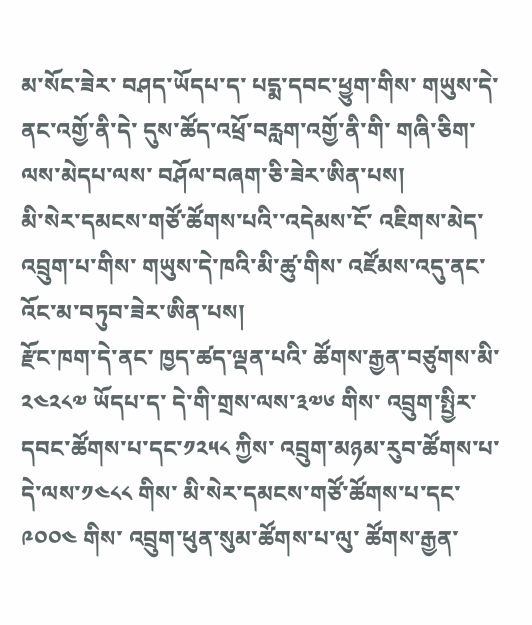མ་སོང་ཟེར་ བཤད་ཡོདཔ་ད་ པདྨ་དབང་ཕྱུག་གིས་ གཡུས་དེ་ནང་འགྱོ་ནི་དེ་ དུས་ཚོད་འཕྲོ་བརླག་འགྱོ་ནི་གི་ གཞི་ཅིག་ལས་མེདཔ་ལས་ བཤོལ་བཞག་ཅི་ཟེར་ཨིན་པས།
མི་སེར་དམངས་གཙོ་ཚོགས་པའི་་འདེམས་ངོ་ འཇིགས་མེད་འབྲུག་པ་གིས་ གཡུས་དེ་ཁའི་མི་ཚུ་གིས་ འཛོམས་འདུ་ནང་ འོང་མ་བཏུབ་ཟེར་ཨིན་པས།
རྫོང་ཁག་དེ་ནང་ ཁྱད་ཚད་ལྡན་པའི་ ཚོགས་རྒྱན་བཙུགས་མི་༢༤༢༨༧ ཡོདཔ་ད་ དེ་གི་གྲས་ལས་༣༧༦ གིས་ འབྲུག་སྤྱིར་དབང་ཚོགས་པ་དང་༡༢༥༨ ཀྱིས་ འབྲུག་མཉམ་རུབ་ཚོགས་པ་ དེ་ལས་༡༤༨༨ གིས་ མི་སེར་དམངས་གཙོ་ཚོགས་པ་དང་༩༠༠༤ གིས་ འབྲུག་ཕུན་སུམ་ཚོགས་པ་ལུ་ ཚོགས་རྒྱན་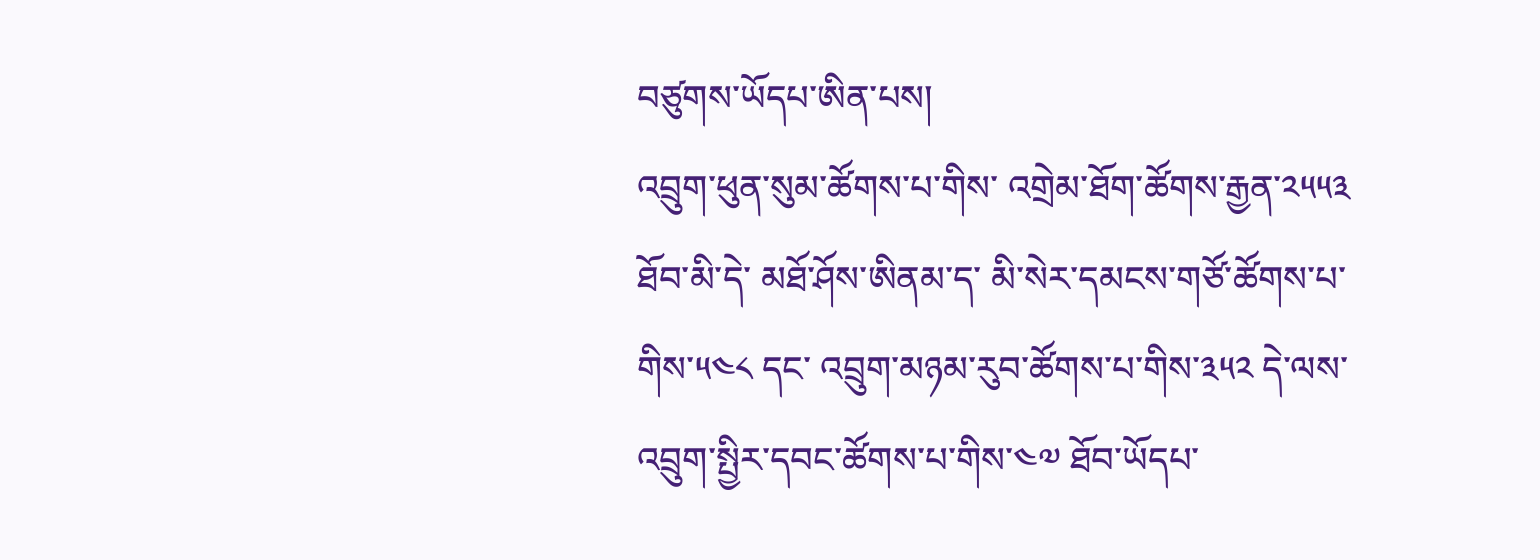བཙུགས་ཡོདཔ་ཨིན་པས།
འབྲུག་ཕུན་སུམ་ཚོགས་པ་གིས་ འགྲེམ་ཐོག་ཚོགས་རྒྱན་༢༥༥༣ ཐོབ་མི་དེ་ མཐོ་ཤོས་ཨིནམ་ད་ མི་སེར་དམངས་གཙོ་ཚོགས་པ་གིས་༥༤༨ དང་ འབྲུག་མཉམ་རུབ་ཚོགས་པ་གིས་༣༥༢ དེ་ལས་ འབྲུག་སྤྱིར་དབང་ཚོགས་པ་གིས་༤༧ ཐོབ་ཡོདཔ་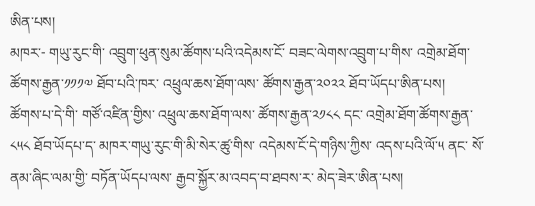ཨིན་པས།
མཁར་- གཡུ་རུང་གི་ འབྲུག་ཕུན་སུམ་ཚོགས་པའི་འདེམས་ངོ་ བཟང་ལེགས་འབྲུག་པ་གིས་ འགྲེམ་ཐོག་ཚོགས་རྒྱན་༡༡༡༧ ཐོབ་པའི་ཁར་ འཕྲུལ་ཆས་ཐོག་ལས་ ཚོགས་རྒྱན་༢༠༢༢ ཐོབ་ཡོདཔ་ཨིན་པས།
ཚོགས་པ་དེ་གི་ གཙོ་འཛིན་གྱིས་ འཕྲུལ་ཆས་ཐོག་ལས་ ཚོགས་རྒྱན་༢༡༨༨ དང་ འགྲེམ་ཐོག་ཚོགས་རྒྱན་༨༥༨ ཐོབ་ཡོདཔ་ད་ མཁར་གཡུ་རུང་གི་མི་སེར་ཚུ་གིས་ འདེམས་ངོ་དེ་གཉིས་ཀྱིས་ འདས་པའི་ལོ་༥ ནང་ སོ་ནམ་ཞིང་ལམ་གྱི་ བཏོན་ཡོདཔ་ལས་ རྒྱབ་སྐྱོར་མ་འབད་བ་ཐབས་ར་ མེད་ཟེར་ཨིན་པས།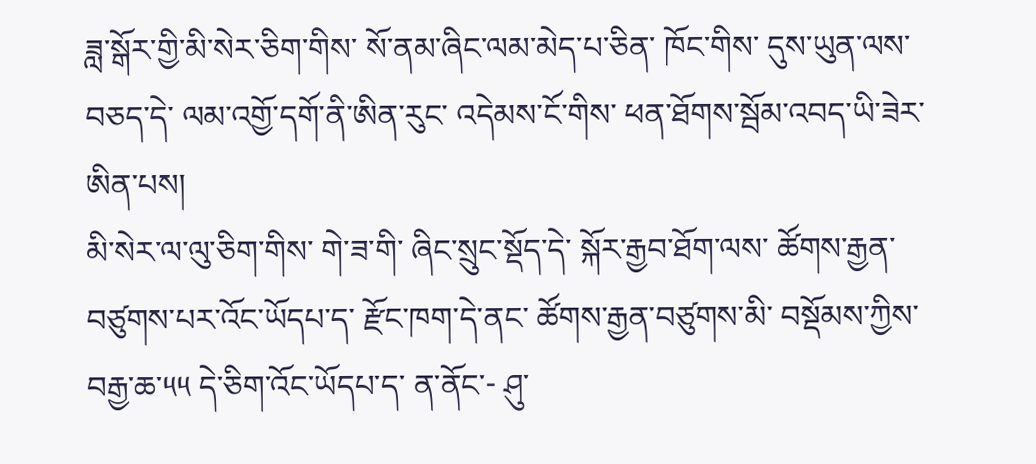ཟླ་སྒོར་གྱི་མི་སེར་ཅིག་གིས་ སོ་ནམ་ཞིང་ལམ་མེད་པ་ཅིན་ ཁོང་གིས་ དུས་ཡུན་ལས་བཅད་དེ་ ལམ་འགྱོ་དགོ་ནི་ཨིན་རུང་ འདེམས་ངོ་གིས་ ཕན་ཐོགས་སྦོམ་འབད་ཡི་ཟེར་ཨིན་པས།
མི་སེར་ལ་ལུ་ཅིག་གིས་ གེ་ཟ་གི་ ཞིང་སྲུང་སྡོད་དེ་ སྐོར་རྒྱབ་ཐོག་ལས་ ཚོགས་རྒྱན་བཙུགས་པར་འོང་ཡོདཔ་ད་ རྫོང་ཁག་དེ་ནང་ ཚོགས་རྒྱན་བཙུགས་མི་ བསྡོམས་ཀྱིས་ བརྒྱ་ཆ་༥༥ དེ་ཅིག་འོང་ཡོདཔ་ད་ ན་ནོང་- ཤུ་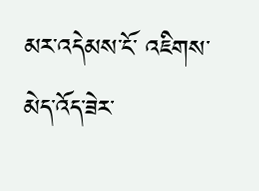མར་འདེམས་ངོ་ འཇིགས་མེད་འོད་ཟེར་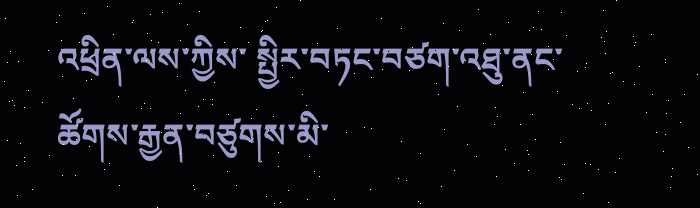འཕྲིན་ལས་ཀྱིས་ སྤྱིར་བཏང་བཙག་འཐུ་ནང་ ཚོགས་རྒྱན་བཙུགས་མི་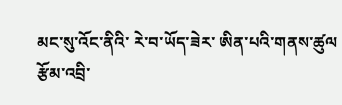མང་སུ་འོང་ནིའི་ རེ་བ་ཡོད་ཟེར་ ཨིན་པའི་གནས་ཚུལ
རྩོམ་འབྲི་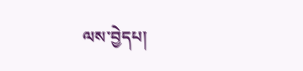ལས་བྱེདཔ།